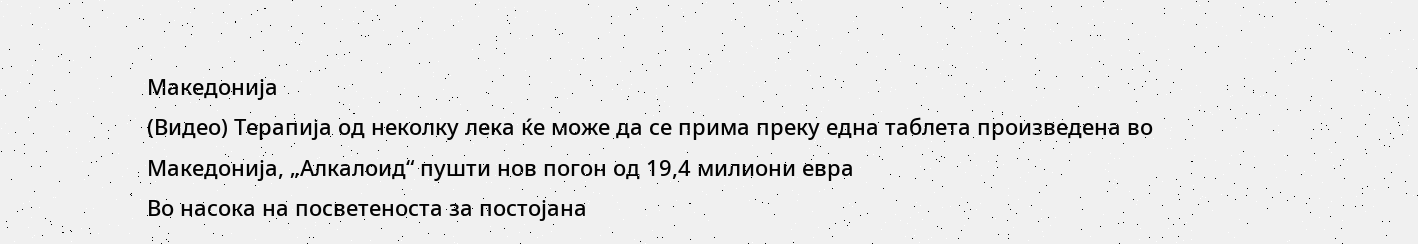Македонија
(Видео) Терапија од неколку лека ќе може да се прима преку една таблета произведена во Македонија, „Алкалоид“ пушти нов погон од 19,4 милиони евра
Во насока на посветеноста за постојана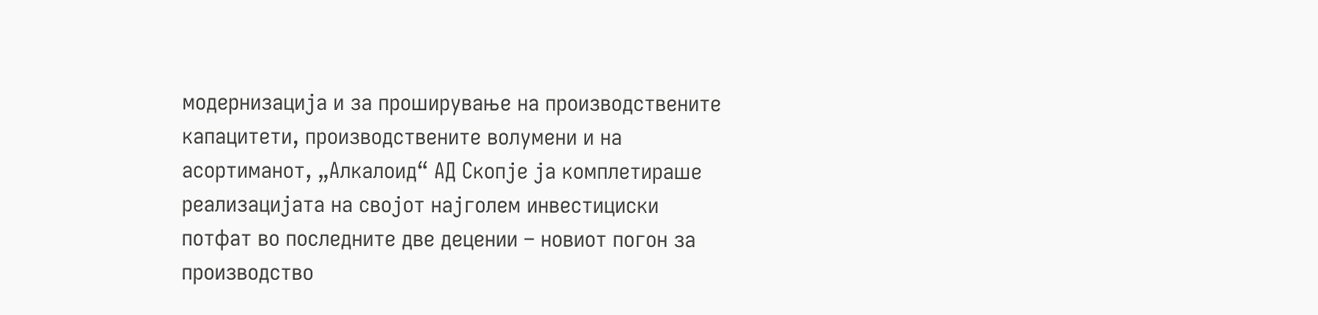модернизација и за проширување на производствените капацитети, производствените волумени и на асортиманот, „Алкалоид“ АД Скопје ја комплетираше реализацијата на својот најголем инвестициски потфат во последните две децении – новиот погон за производство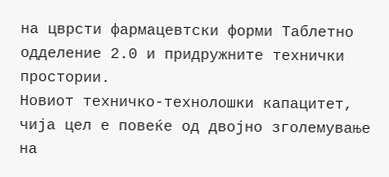на цврсти фармацевтски форми Таблетно одделение 2.0 и придружните технички простории.
Новиот техничко-технолошки капацитет, чија цел е повеќе од двојно зголемување на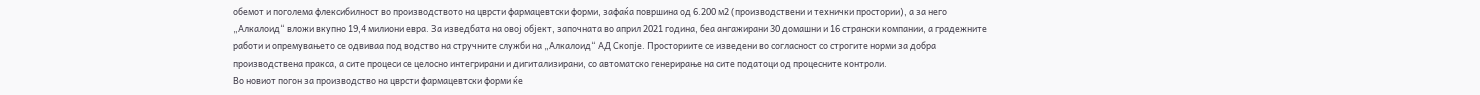обемот и поголема флексибилност во производството на цврсти фармацевтски форми, зафаќа површина од 6.200 м2 (производствени и технички простории), а за него „Алкалоид“ вложи вкупно 19,4 милиони евра. За изведбата на овој објект, започната во април 2021 година, беа ангажирани 30 домашни и 16 странски компании, а градежните работи и опремувањето се одвиваа под водство на стручните служби на „Алкалоид“ АД Скопје. Просториите се изведени во согласност со строгите норми за добра производствена пракса, а сите процеси се целосно интегрирани и дигитализирани, со автоматско генерирање на сите податоци од процесните контроли.
Во новиот погон за производство на цврсти фармацевтски форми ќе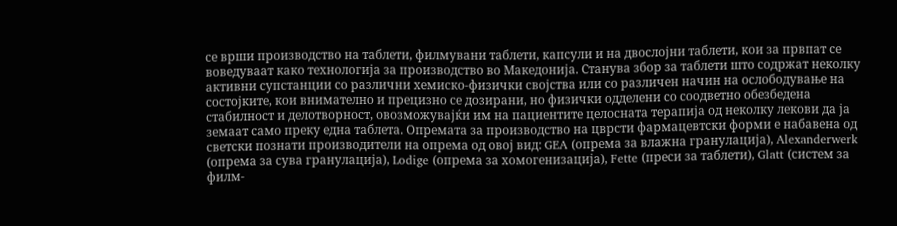се врши производство на таблети, филмувани таблети, капсули и на двослојни таблети, кои за првпат се воведуваат како технологија за производство во Македонија. Станува збор за таблети што содржат неколку активни супстанции со различни хемиско-физички својства или со различен начин на ослободување на состојките, кои внимателно и прецизно се дозирани, но физички одделени со соодветно обезбедена стабилност и делотворност, овозможувајќи им на пациентите целосната терапија од неколку лекови да ја земаат само преку една таблета. Опремата за производство на цврсти фармацевтски форми е набавена од светски познати производители на опрема од овој вид: GEA (опрема за влажна гранулација), Alexanderwerk (опрема за сува гранулација), Lodige (опрема за хомогенизација), Fette (преси за таблети), Glatt (систем за филм-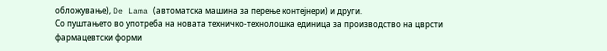обложување), De Lama (автоматска машина за перење контејнери) и други.
Со пуштањето во употреба на новата техничко-технолошка единица за производство на цврсти фармацевтски форми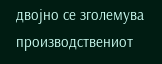двојно се зголемува производствениот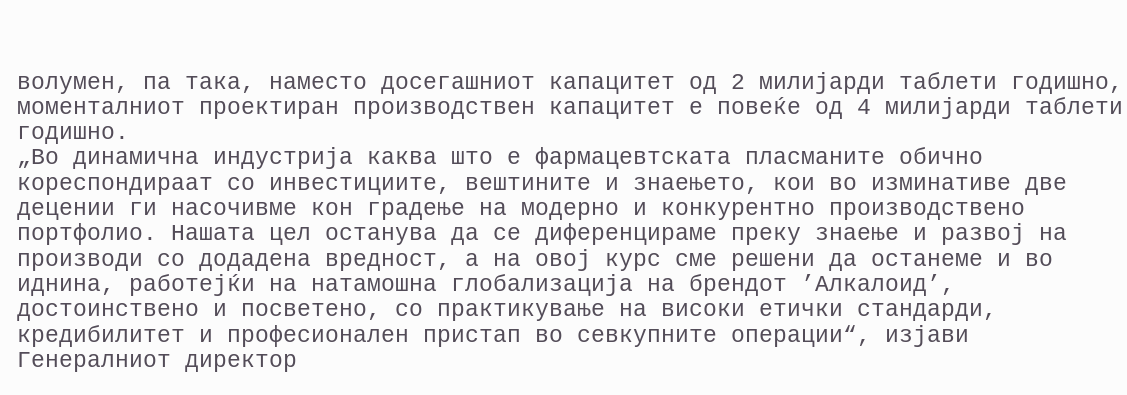волумен, па така, наместо досегашниот капацитет од 2 милијарди таблети годишно, моменталниот проектиран производствен капацитет е повеќе од 4 милијарди таблети годишно.
„Во динамична индустрија каква што е фармацевтската пласманите обично кореспондираат со инвестициите, вештините и знаењето, кои во изминативе две децении ги насочивме кон градење на модерно и конкурентно производствено портфолио. Нашата цел останува да се диференцираме преку знаење и развој на производи со додадена вредност, а на овој курс сме решени да останеме и во иднина, работејќи на натамошна глобализација на брендот ’Алкалоид’, достоинствено и посветено, со практикување на високи етички стандарди, кредибилитет и професионален пристап во севкупните операции“, изјави Генералниот директор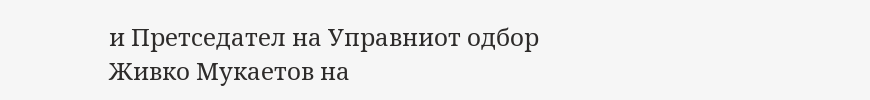и Претседател на Управниот одбор Живко Мукаетов на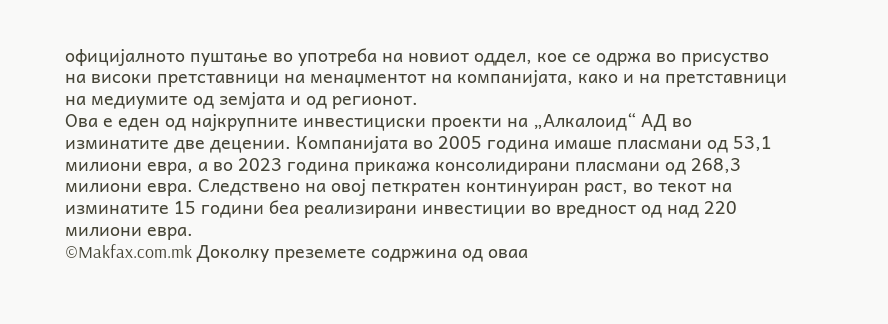официјалното пуштање во употреба на новиот оддел, кое се одржа во присуство на високи претставници на менаџментот на компанијата, како и на претставници на медиумите од земјата и од регионот.
Ова е еден од најкрупните инвестициски проекти на „Алкалоид“ АД во изминатите две децении. Компанијата во 2005 година имаше пласмани од 53,1 милиони евра, а во 2023 година прикажа консолидирани пласмани од 268,3 милиони евра. Следствено на овој петкратен континуиран раст, во текот на изминатите 15 години беа реализирани инвестиции во вредност од над 220 милиони евра.
©Makfax.com.mk Доколку преземете содржина од оваа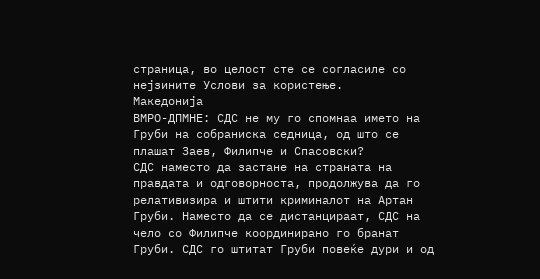страница, во целост сте се согласиле со нејзините Услови за користење.
Македонија
ВМРО-ДПМНЕ: СДС не му го спомнаа името на Груби на собраниска седница, од што се плашат Заев, Филипче и Спасовски?
СДС наместо да застане на страната на правдата и одговорноста, продолжува да го релативизира и штити криминалот на Артан Груби. Наместо да се дистанцираат, СДС на чело со Филипче координирано го бранат Груби. СДС го штитат Груби повеќе дури и од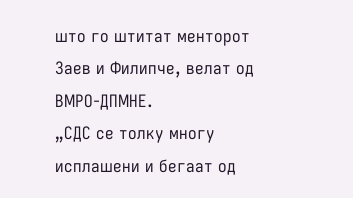што го штитат менторот Заев и Филипче, велат од ВМРО-ДПМНЕ.
„СДС се толку многу исплашени и бегаат од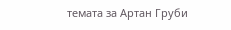темата за Артан Груби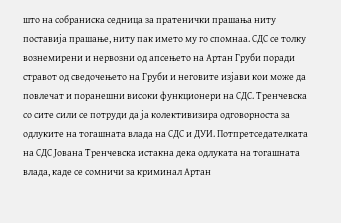што на собраниска седница за пратенички прашања ниту поставија прашање, ниту пак името му го спомнаа. СДС се толку вознемирени и нервозни од апсењето на Артан Груби поради стравот од сведочењето на Груби и неговите изјави кои може да повлечат и поранешни високи функционери на СДС. Тренчевска со сите сили се потруди да ја колективизира одговорноста за одлуките на тогашната влада на СДС и ДУИ. Потпретседателката на СДС Јована Тренчевска истакна дека одлуката на тогашната влада, каде се сомничи за криминал Артан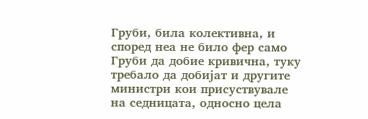Груби, била колективна, и според неа не било фер само Груби да добие кривична, туку требало да добијат и другите министри кои присуствувале на седницата, односно цела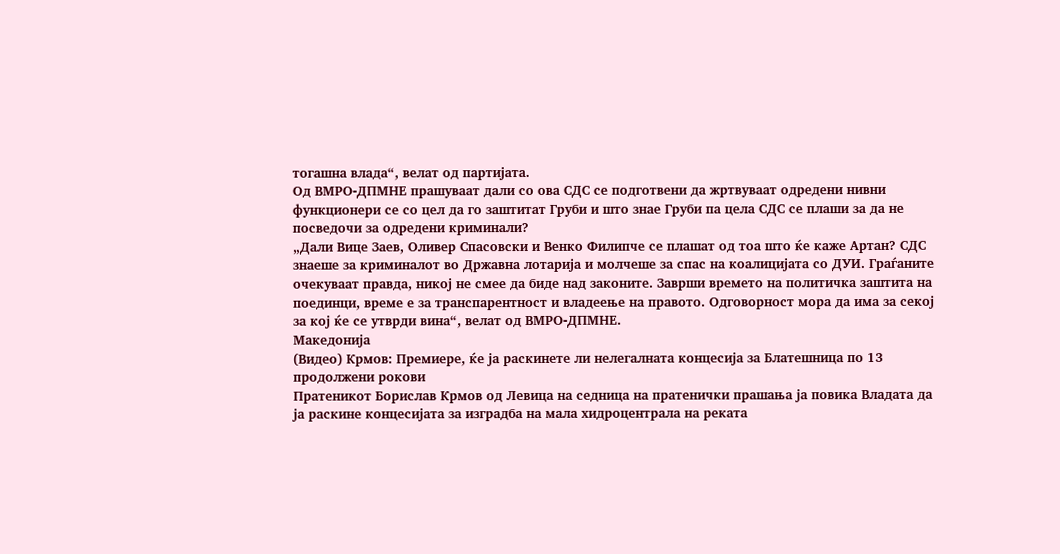тогашна влада“, велат од партијата.
Од ВМРО-ДПМНЕ прашуваат дали со ова СДС се подготвени да жртвуваат одредени нивни функционери се со цел да го заштитат Груби и што знае Груби па цела СДС се плаши за да не посведочи за одредени криминали?
„Дали Вице Заев, Оливер Спасовски и Венко Филипче се плашат од тоа што ќе каже Артан? СДС знаеше за криминалот во Државна лотарија и молчеше за спас на коалицијата со ДУИ. Граѓаните очекуваат правда, никој не смее да биде над законите. Заврши времето на политичка заштита на поединци, време е за транспарентност и владеење на правото. Одговорност мора да има за секој за кој ќе се утврди вина“, велат од ВМРО-ДПМНЕ.
Македонија
(Видео) Крмов: Премиере, ќе ја раскинете ли нелегалната концесија за Блатешница по 13 продолжени рокови
Пратеникот Борислав Крмов од Левица на седница на пратенички прашања ја повика Владата да ја раскине концесијата за изградба на мала хидроцентрала на реката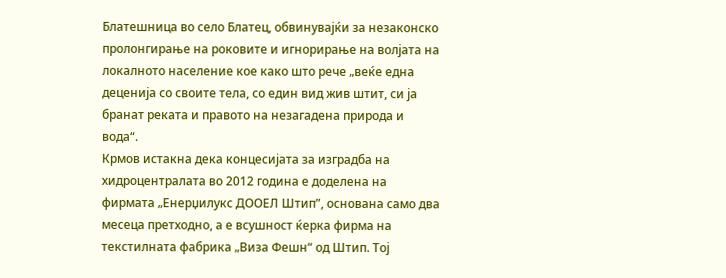Блатешница во село Блатец, обвинувајќи за незаконско пролонгирање на роковите и игнорирање на волјата на локалното население кое како што рече „веќе една деценија со своите тела, со един вид жив штит, си ја бранат реката и правото на незагадена природа и вода“.
Крмов истакна дека концесијата за изградба на хидроцентралата во 2012 година е доделена на фирмата „Енерџилукс ДООЕЛ Штип”, основана само два месеца претходно, а е всушност ќерка фирма на текстилната фабрика „Виза Фешн“ од Штип. Тој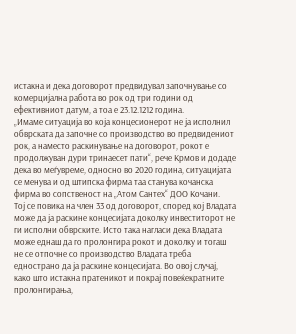истакна и дека договорот предвидувал започнување со комерцијална работа во рок од три години од ефективниот датум, а тоа е 23.12.1212 година.
„Имаме ситуација во која концесионерот не ја исполнил обврската да започне со производство во предвидениот рок, а наместо раскинување на договорот, рокот е продолжуван дури тринаесет пати“, рече Крмов и додаде дека во меѓувреме, односно во 2020 година, ситуацијата се менува и од штипска фирма таа станува кочанска фирма во сопственост на „Атом Сантех“ ДОО Кочани.
Тој се повика на член 33 од договорот, според кој Владата може да ја раскине концесијата доколку инвеститорот не ги исполни обврските. Исто така нагласи дека Владата може еднаш да го пролонгира рокот и доколку и тогаш не се отпочне со производство Владата треба еднострано да ја раскине концесијата. Во овој случај, како што истакна пратеникот и покрај повеќекратните пролонгирања,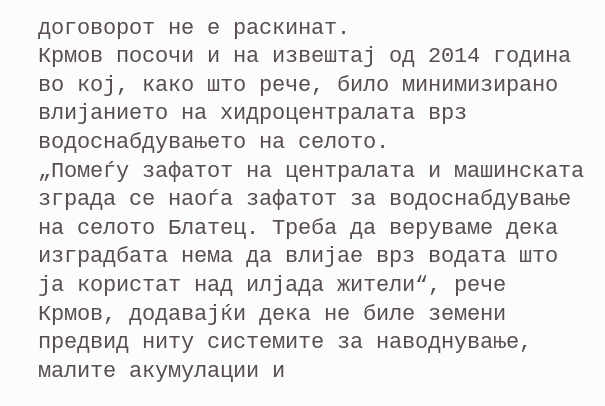договорот не е раскинат.
Крмов посочи и на извештај од 2014 година во кој, како што рече, било минимизирано влијанието на хидроцентралата врз водоснабдувањето на селото.
„Помеѓу зафатот на централата и машинската зграда се наоѓа зафатот за водоснабдување на селото Блатец. Треба да веруваме дека изградбата нема да влијае врз водата што ја користат над илјада жители“, рече Крмов, додавајќи дека не биле земени предвид ниту системите за наводнување, малите акумулации и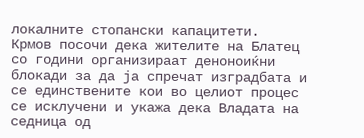локалните стопански капацитети.
Крмов посочи дека жителите на Блатец со години организираат деноноиќни блокади за да ја спречат изградбата и се единствените кои во целиот процес се исклучени и укажа дека Владата на седница од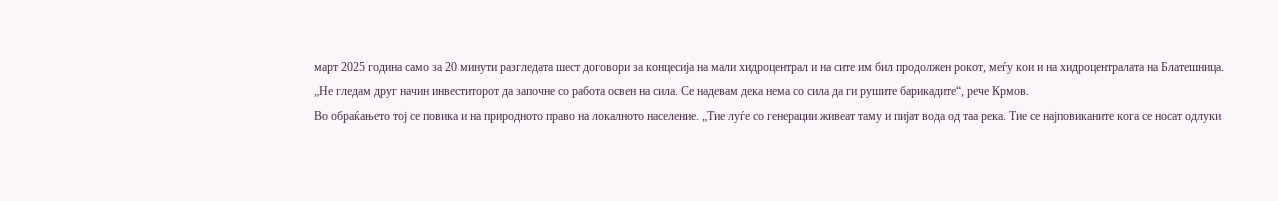март 2025 година само за 20 минути разгледата шест договори за концесија на мали хидроцентрал и на сите им бил продолжен рокот, меѓу кои и на хидроцентралата на Блатешница.
„Не гледам друг начин инвеститорот да започне со работа освен на сила. Се надевам дека нема со сила да ги рушите барикадите“, рече Крмов.
Во обраќањето тој се повика и на природното право на локалното население. „Тие луѓе со генерации живеат таму и пијат вода од таа река. Тие се најповиканите кога се носат одлуки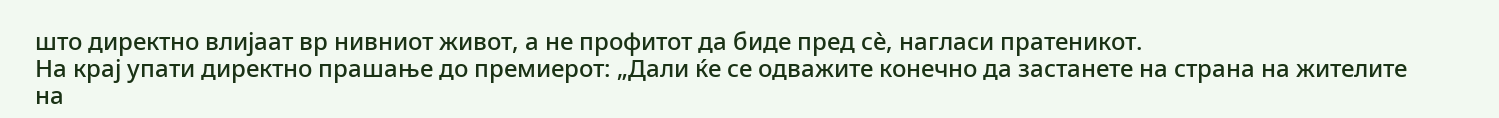што директно влијаат вр нивниот живот, а не профитот да биде пред сѐ, нагласи пратеникот.
На крај упати директно прашање до премиерот: „Дали ќе се одважите конечно да застанете на страна на жителите на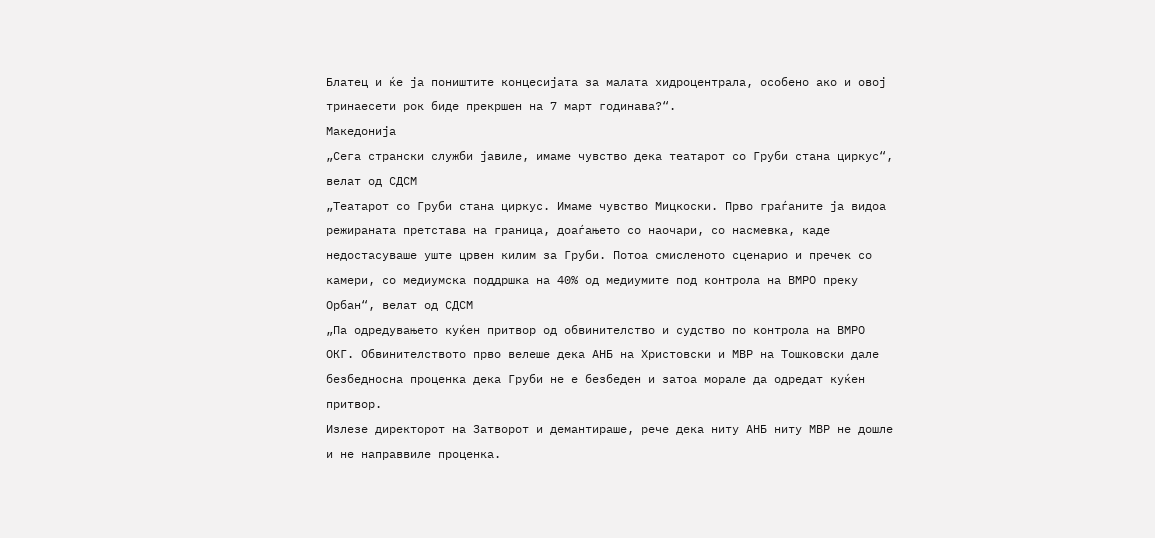Блатец и ќе ја поништите концесијата за малата хидроцентрала, особено ако и овој тринаесети рок биде прекршен на 7 март годинава?“.
Македонија
„Сега странски служби јавиле, имаме чувство дека театарот со Груби стана циркус“, велат од СДСМ
„Театарот со Груби стана циркус. Имаме чувство Мицкоски. Прво граѓаните ја видоа режираната претстава на граница, доаѓањето со наочари, со насмевка, каде недостасуваше уште црвен килим за Груби. Потоа смисленото сценарио и пречек со камери, со медиумска поддршка на 40% од медиумите под контрола на ВМРО преку Орбан“, велат од СДСМ
„Па одредувањето куќен притвор од обвинителство и судство по контрола на ВМРО ОКГ. Обвинителството прво велеше дека АНБ на Христовски и МВР на Тошковски дале безбедносна проценка дека Груби не е безбеден и затоа морале да одредат куќен притвор.
Излезе директорот на Затворот и демантираше, рече дека ниту АНБ ниту МВР не дошле и не направвиле проценка.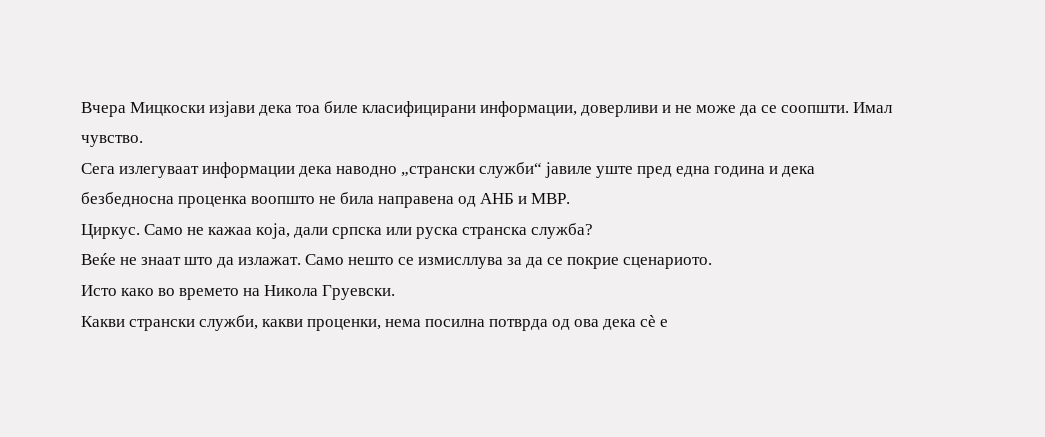Вчера Мицкоски изјави дека тоа биле класифицирани информации, доверливи и не може да се соопшти. Имал чувство.
Сега излегуваат информации дека наводно „странски служби“ јавиле уште пред една година и дека безбедносна проценка воопшто не била направена од АНБ и МВР.
Циркус. Само не кажаа која, дали српска или руска странска служба?
Веќе не знаат што да излажат. Само нешто се измисллува за да се покрие сценариото.
Исто како во времето на Никола Груевски.
Какви странски служби, какви проценки, нема посилна потврда од ова дека сè е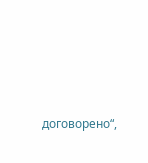договорено“,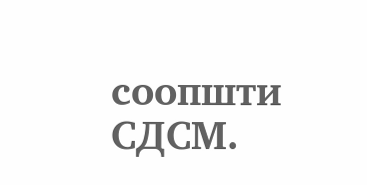соопшти СДСМ.